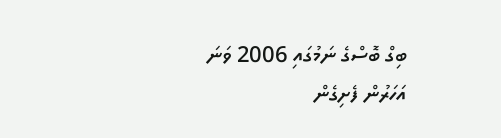ބިގް ބޮސްގެ ނަމުގައި 2006 ވަނަ އަހަރުން ފެށިގެން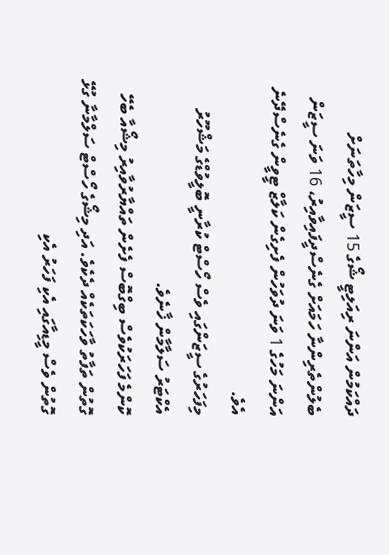ދައްކަމުން އަންނަ ރިއަލިޓީ ޝޯގެ 15 ސީޒަން މިހާތަނަށް ބެލުންތެރިންނާ ހަމައަށް ގެނެސްދީފައިވާއިރު، 16 ވަނަ ސީޒަން އަންނަ މަހުގެ 1 ވަނަ ދުވަހުން ފެށިގެން ކަލާޒް ޓީވީން ގެނެސްދޭނެ އެވެ.
މިފަހަރުގެ ސީޒަންގައި ވެސް ހޯސްޓް ކުރާނީ ބޮލީވުޑްގެ މަޝްހޫރު އެކްޓަރު ސަލާމާން ޚާނެވެ.
ކޮންމެ ފަހަރަކުވެސް ބިގްބޮސް ފެށެން ތައްޔާރުވާއިރު މިޝޯއާ ބެހޭ ގޮތުން ތަފާތު ވާހަކަތަކެއް ދެކެވެ. އަދި މިޝޯގެ ހޯސްޓް ސަލްމާނާ ގުޅޭ ގޮތުން ވެސް މީޑިއާގައި އެކި ފަހަރު އެކި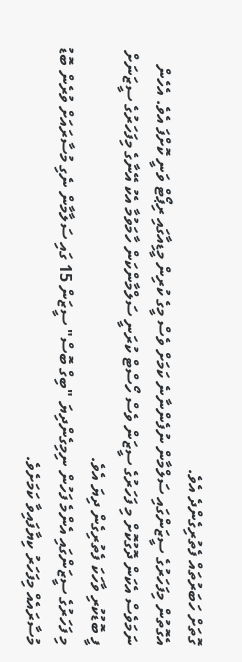ގޮތަށް ހަބަރުތައް ފެތުރިގެންދެ އެވެ.
އެގޮތުން މިފަހަރުގެ ސީޒަންގައި ސަލްމާން ނުފެންނާނެ ކަމަށް ވެސް މީގެ ކުރިން މީޑިއާގައި ރިޕޯޓް ވަނީ ކޮށްފަ އެވެ. އެހެން ނަމަވެސް އެކަން ދޮގުކޮށް މި ފަހަރުގެ ސީޒަން ވެސް ހޯސްޓް ކުރަނީ ސަލްމާންކަން ހާމަވުމާ އެކު އޭނާގެ މިފަހަރުގެ ސީޒަނަށް ފީ ބޮޑުކުރި ވާހަކަ ފެތުރިގެން ދިޔަ އެވެ.
މި ފަހަރުގެ ސީޒަންގައި އެންމެ ފަހުން ނިމިގެންދިޔަ "ބިގް ބޮސް" ސީޒަން 15 ގައި ސަލާމާން ނެގި މުސާރައަށް ވުރެން ބޮޑު މުސާރައެއް މިފަހަރު ކިޔާފައިވާ ކަމަށެވެ.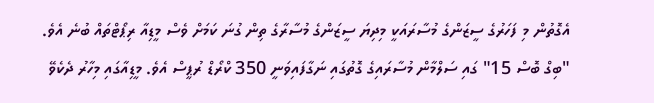އެގޮތުން މި ފަހަރުގެ ސީޒަންގެ މުސާރައަކީ މިދިޔަ ސީޒަންގެ މުސާރާގެ ތިން ގުނަ ކަމަށް ވެސް މީޑިއާ ރިޕޯޓްތައް ބުނެ އެވެ.
"ބިގް ބޮސް 15" ގައި ސަލްމާން މުސާރައިގެ ގޮތުގައި ނަގާފައިވަނީ 350 ކްރޯޑް ރުޕީސް އެވެ. މީޑިއާގައި މިހާރު ދެކެވޭ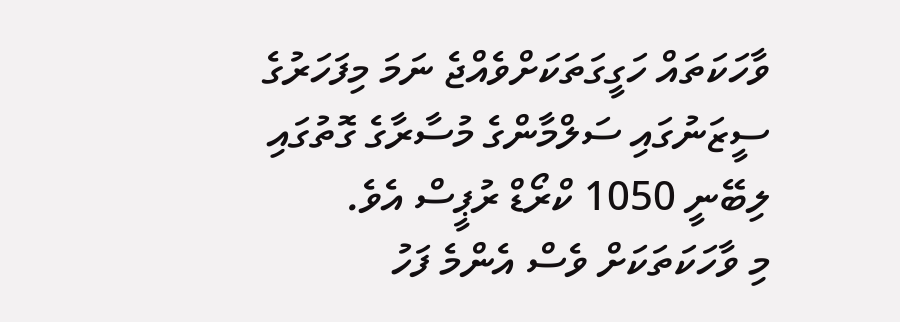ވާހަކަތައް ހަގީގަތަކަށްވެއްޖެ ނަމަ މިފަހަރުގެ ސީޒަނުގައި ސަލްމާންގެ މުސާރާގެ ގޮތުގައި ލިބޭނީ 1050 ކްރޯޑް ރުޕީސް އެވެ.
މި ވާހަކަތަކަށް ވެސް އެންމެ ފަހު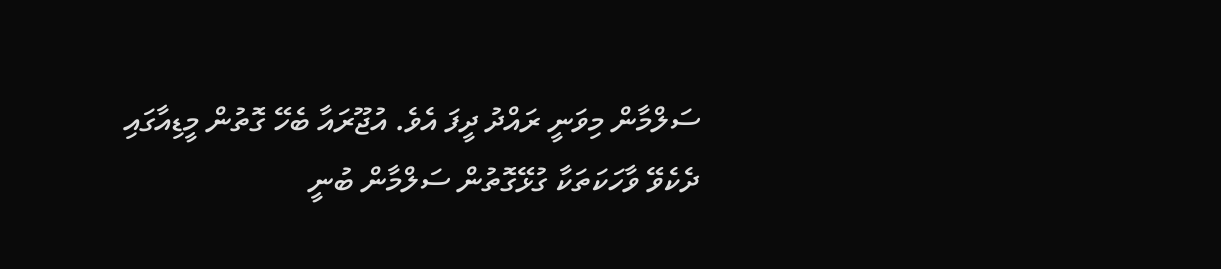ސަލްމާން މިވަނީ ރައްދު ދީފަ އެވެ. އުޖޫރައާ ބެހޭ ގޮތުން މީޑިއާގައި ދެކެވޭ ވާހަކަތަކާ ގުޅޭގޮތުން ސަލްމާން ބުނީ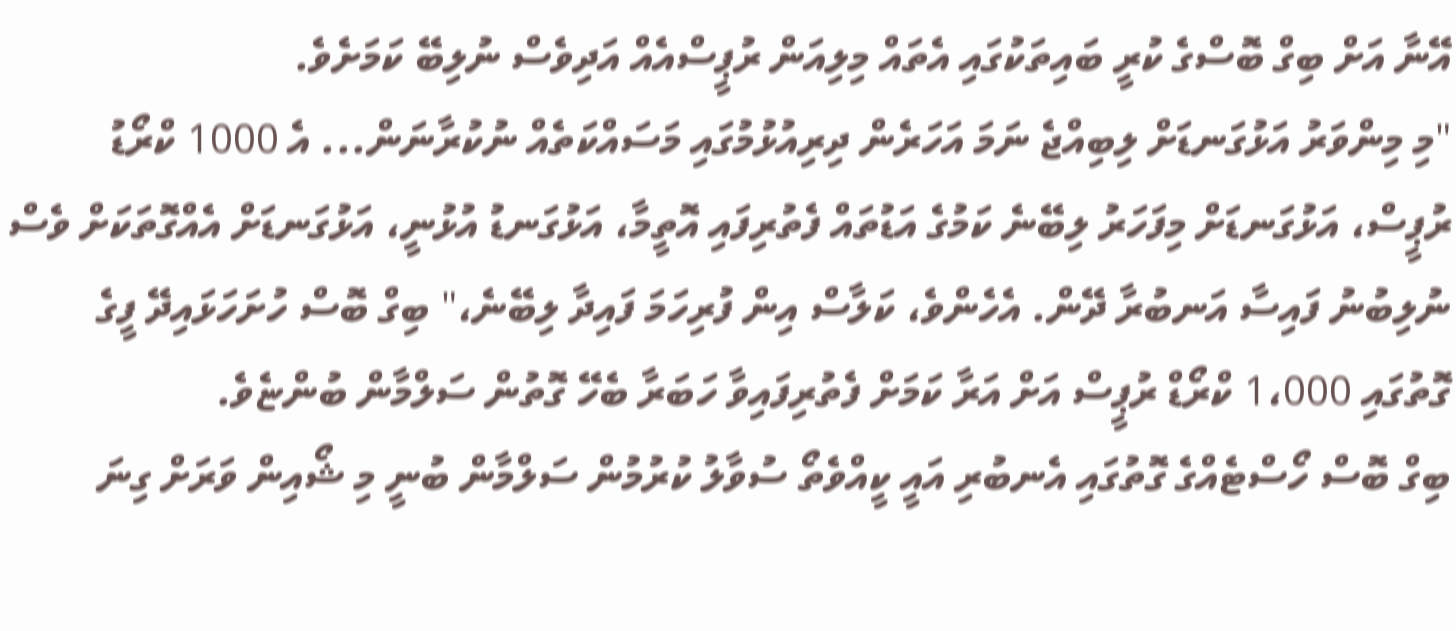އޭނާ އަށް ބިގް ބޮސްގެ ކުރީ ބައިތަކުގައި އެތައް މިލިއަން ރުޕީސްއެއް އަދިވެސް ނުލިބޭ ކަމަށެވެ.
"މި މިންވަރު އަޅުގަނޑަށް ލިބިއްޖެ ނަމަ އަހަރެން ދިރިއުޅުމުގައި މަސައްކަތެއް ނުކުރާނަން... އެ 1000 ކްރޯޑު ރުޕީސް، އަޅުގަނޑަށް މިފަހަރު ލިބޭނެ ކަމުގެ އަޑުތައް ފެތުރިފައި އޮތީމާ، އަޅުގަނޑު އުޅުނީ، އަޅުގަނޑަށް އެއްގޮތަކަށް ވެސް ނުލިބުނު ފައިސާ އަނބުރާ ދޭން. އެހެންވެ، ކަލާސް އިން ފުރިހަމަ ފައިދާ ލިބޭނެ،" ބިގް ބޮސް ހުށަހަޅައިދޭ ފީގެ ގޮތުގައި 1،000 ކްރޯޑް ރުޕީސް އަށް އަރާ ކަމަށް ފެތުރިފައިވާ ހަބަރާ ބެހޭ ގޮތުން ސަލްމާން ބުންޏެވެ.
ބިގް ބޮސް ހޯސްޓެއްގެ ގޮތުގައި އެނބުރި އައީ ކީއްވެތޯ ސުވާލު ކުރުމުން ސަލްމާން ބުނީ މި ޝޯއިން ވަރަށް ގިނަ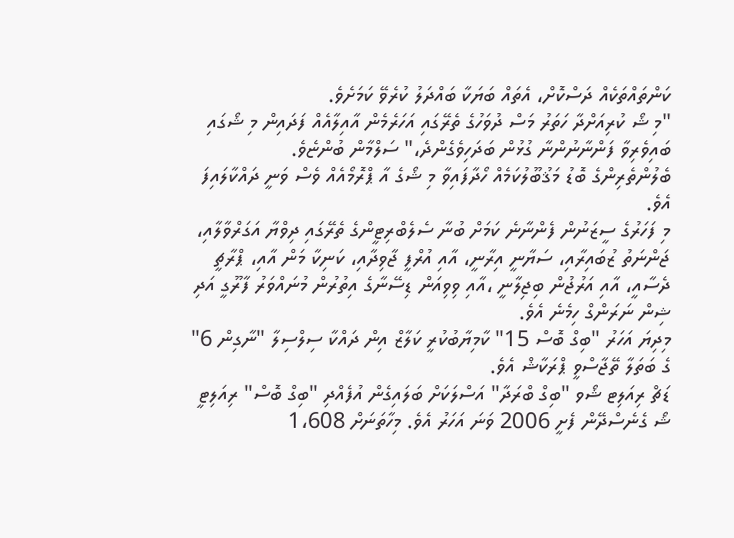ކަންތައްތަކެއް ދަސްކޮށް، އެތައް ބަޔަކާ ބައްދަލު ކުރެވޭ ކަމަށެވެ.
"މި ޝޯ ކުރިއަށްދާ ހަތަރު މަސް ދުވަހުގެ ތެރޭގައި އަހަރެމެން އާއިލާއެއް ފަދައިން މި ޝޯގައި ބައިވެރިވާ ފަންނާނުންނާ ގުޅުން ބަދަހިވެގެންދެ،" ސަލްމާން ބުންޏެވެ.
ބެލުންތެރިންގެ ބޮޑު މަޤުބޫލުކަމެއް ހޯދާފައިވާ މި ޝޯގެ އާ ޕްރޮމޯއެއް ވެސް ވަނީ ދައްކާލައިފަ އެވެ.
މި ފަހަރުގެ ސީޒަނުން ފެންނާނެ ކަމަށް ބުނާ ސެލެބްރިޓީންގެ ތެރޭގައި ދިވްޔާ އަގަރްވާލާއި، ޖަންނަތު ޒުބައިރާއި، ސަޔާނީ އިރާނީ، އާއި އުރްފީ ޖާވިދާއި، ކަނިކާ މަން އާއި، ޕްރާޗީ ދެސާއީ، އާއި އަރުޖުން ބިޖިލާނީ ،އާއި ވިވިއަން ޑިސޭނާގެ އިތުރުން މުނައްވަރު ފާރޫގީ އަދި ޝިން ނަރަންގް ހިމެނެ އެވެ.
މިދިޔަ އަހަރު "ބިގް ބޮސް 15" ކާމިޔާބުކުރީ ކަލާޒް އިން ދައްކާ ސިލްސިލާ "ނާގިން 6" ގެ ބަތަލާ ތޭޖާސްވީ ޕްރަކާޝް އެވެ.
ޑަޗް ރިއަލިޓ ޝޯވ "ބިގް ބްރަދާ" އަސްލަކަށް ބަލައިގެން އުފެއްދި "ބިގް ބޮސް" ރިއަލިޓީ ޝޯ ގެނެސްދޭން ފެށީ 2006 ވަނަ އަހަރު އެވެ. މިހާތަނަށް 1،608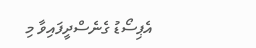އެޕިސޯޑު ގެނެސްދީފައިވާ މި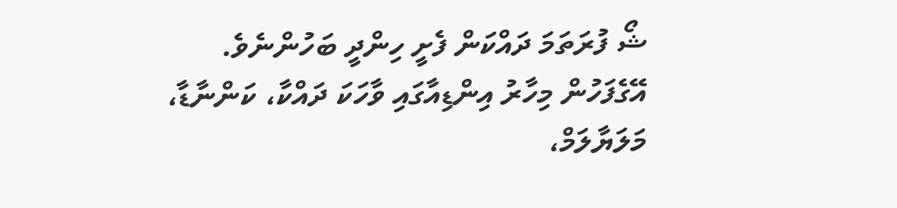ޝޯ ފުރަތަމަ ދައްކަން ފެށީ ހިންދީ ބަހުންނެވެ. އޭގެފަހުން މިހާރު އިންޑިއާގައި ވާހަކަ ދައްކާ، ކަންނާޑާ، މަލަޔާލަމް،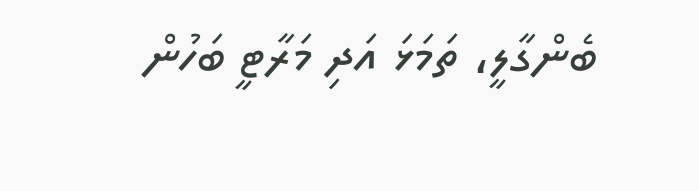ބެންގާލީ، ތަމަޅަ އަދި މަރާޓީ ބަހުން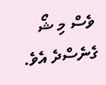ވެސް މި ޝޯ ގެނެސްދެ އެވެ.